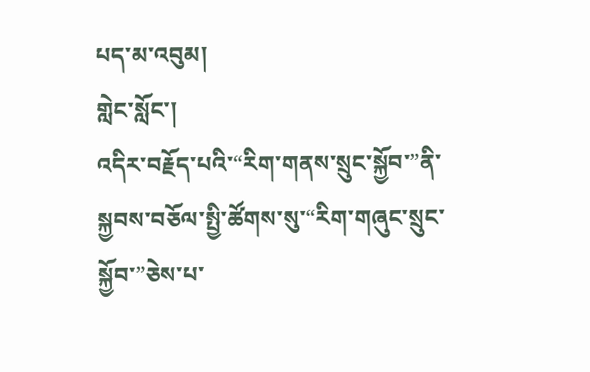པད་མ་འབུམ།
གླེང་སློང་།
འདིར་བརྗོད་པའི་“རིག་གནས་སྲུང་སྐྱོབ་”ནི་སྐྱབས་བཅོལ་སྤྱི་ཚོགས་སུ་“རིག་གཞུང་སྲུང་སྐྱོབ་”ཅེས་པ་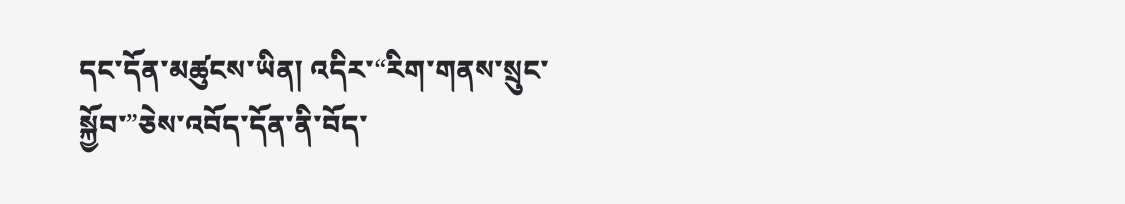དང་དོན་མཚུངས་ཡིན། འདིར་“རིག་གནས་སྲུང་སྐྱོབ་”ཅེས་འབོད་དོན་ནི་བོད་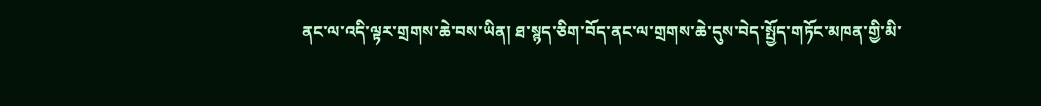ནང་ལ་འདི་ལྟར་གྲགས་ཆེ་བས་ཡིན། ཐ་སྙད་ཅིག་བོད་ནང་ལ་གྲགས་ཆེ་དུས་བེད་སྤྱོད་གཏོང་མཁན་གྱི་མི་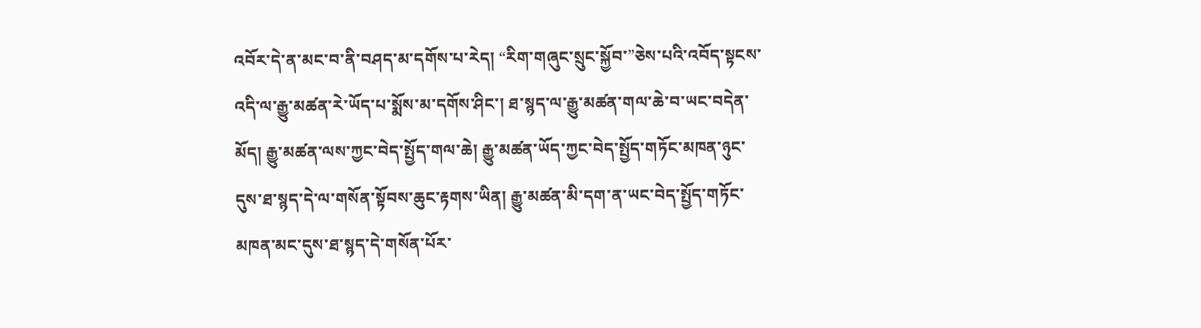འབོར་དེ་ན་མང་བ་ནི་བཤད་མ་དགོས་པ་རེད། “རིག་གཞུང་སྲུང་སྐྱོབ་”ཅེས་པའི་འབོད་སྟངས་འདི་ལ་རྒྱུ་མཚན་རེ་ཡོད་པ་སྨོས་མ་དགོས་ཤིང་། ཐ་སྙད་ལ་རྒྱུ་མཚན་གལ་ཆེ་བ་ཡང་བདེན་མོད། རྒྱུ་མཚན་ལས་ཀྱང་བེད་སྤྱོད་གལ་ཆེ། རྒྱུ་མཚན་ཡོད་ཀྱང་བེད་སྤྱོད་གཏོང་མཁན་ཉུང་དུས་ཐ་སྙད་དེ་ལ་གསོན་སྟོབས་ཆུང་རྟགས་ཡིན། རྒྱུ་མཚན་མི་དག་ན་ཡང་བེད་སྤྱོད་གཏོང་མཁན་མང་དུས་ཐ་སྙད་དེ་གསོན་པོར་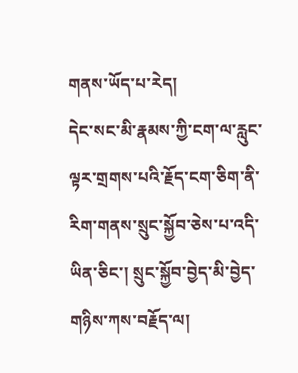གནས་ཡོད་པ་རེད།
དེང་སང་མི་རྣམས་ཀྱི་ངག་ལ་རླུང་ལྟར་གྲགས་པའི་རྗོད་ངག་ཅིག་ནི་རིག་གནས་སྲུང་སྐྱོབ་ཅེས་པ་འདི་ཡིན་ཅིང་། སྲུང་སྐྱོབ་བྱེད་མི་བྱེད་གཉིས་ཀས་བརྗོད་ལ།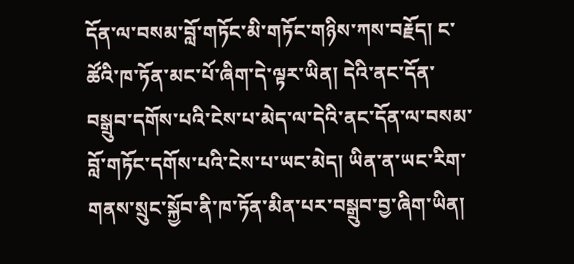དོན་ལ་བསམ་བློ་གཏོང་མི་གཏོང་གཉིས་ཀས་བརྗོད། ང་ཚོའི་ཁ་ཏོན་མང་པོ་ཞིག་དེ་ལྟར་ཡིན། དེའི་ནང་དོན་བསྒྲུབ་དགོས་པའི་ངེས་པ་མེད་ལ་དེའི་ནང་དོན་ལ་བསམ་བློ་གཏོང་དགོས་པའི་ངེས་པ་ཡང་མེད། ཡིན་ན་ཡང་རིག་གནས་སྲུང་སྐྱོབ་ནི་ཁ་ཏོན་མིན་པར་བསྒྲུབ་བྱ་ཞིག་ཡིན།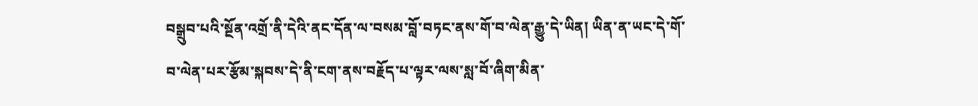བསྒྲུབ་པའི་སྔོན་འགྲོ་ནི་དེའི་ནང་དོན་ལ་བསམ་བློ་བཏང་ནས་གོ་བ་ལེན་རྒྱུ་དེ་ཡིན། ཡིན་ན་ཡང་དེ་གོ་བ་ལེན་པར་རྩོམ་སྐབས་དེ་ནི་ངག་ནས་བརྗོད་པ་ལྟར་ལས་སླ་བོ་ཞིག་མིན་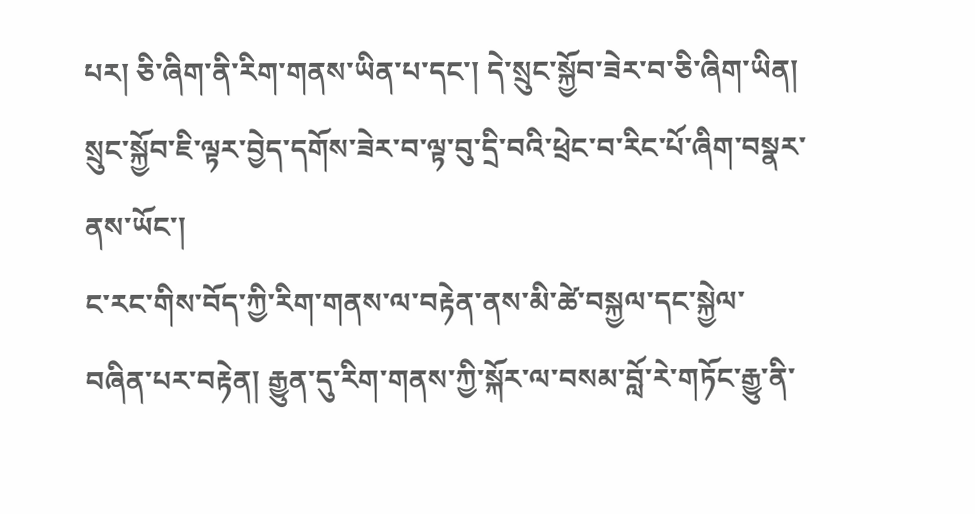པར། ཅི་ཞིག་ནི་རིག་གནས་ཡིན་པ་དང་། དེ་སྲུང་སྐྱོབ་ཟེར་བ་ཅི་ཞིག་ཡིན། སྲུང་སྐྱོབ་ཇི་ལྟར་བྱེད་དགོས་ཟེར་བ་ལྟ་བུ་དྲི་བའི་ཕྲེང་བ་རིང་པོ་ཞིག་བསྣར་ནས་ཡོང་།
ང་རང་གིས་བོད་ཀྱི་རིག་གནས་ལ་བརྟེན་ནས་མི་ཚེ་བསྐྱལ་དང་སྐྱེལ་བཞིན་པར་བརྟེན། རྒྱུན་དུ་རིག་གནས་ཀྱི་སྐོར་ལ་བསམ་བློ་རེ་གཏོང་རྒྱུ་ནི་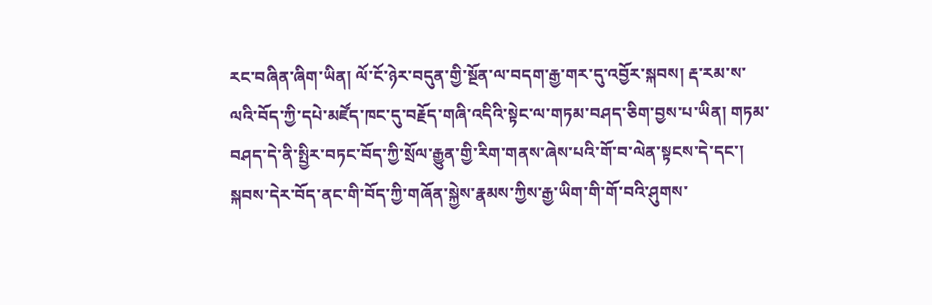རང་བཞིན་ཞིག་ཡིན། ལོ་ངོ་ཉེར་བདུན་གྱི་སྔོན་ལ་བདག་རྒྱ་གར་དུ་འབྱོར་སྐབས། རྡ་རམ་ས་ལའི་བོད་ཀྱི་དཔེ་མཛོད་ཁང་དུ་བརྗོད་གཞི་འདིའི་སྟེང་ལ་གཏམ་བཤད་ཅིག་བྱས་པ་ཡིན། གཏམ་བཤད་དེ་ནི་སྤྱིར་བཏང་བོད་ཀྱི་སྲོལ་རྒྱུན་གྱི་རིག་གནས་ཞེས་པའི་གོ་བ་ལེན་སྟངས་དེ་དང་། སྐབས་དེར་བོད་ནང་གི་བོད་ཀྱི་གཞོན་སྐྱེས་རྣམས་ཀྱིས་རྒྱ་ཡིག་གི་གོ་བའི་ཤུགས་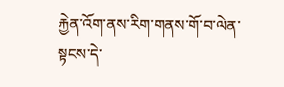རྐྱེན་འོག་ནས་རིག་གནས་གོ་བ་ལེན་སྟངས་དེ་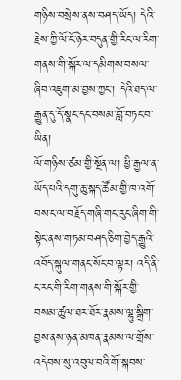གཉིས་བསྲེས་ནས་བཤད་ཡོད། དེའི་རྗེས་ཀྱི་ལོ་ངོ་ཉེར་བདུན་གྱི་རིང་ལ་རིག་གནས་གི་སྐོར་ལ་དམིགས་བསལ་ཞིབ་འཇུག་མ་བྱས་ཀྱང་། དེའི་ཐད་ལ་རྒྱུན་དུ་དོ་སྣང་དང་བསམ་བློ་བཏང་བ་ཡིན།
ལོ་གཉིས་ཙམ་གྱི་སྔོན་ལ། ཕྱི་རྒྱལ་ན་ཡོད་པའི་དགུ་ཆུ་སྐད་ཚོམ་གྱི་ཁ་འགོ་བས་ང་ལ་བརྗོད་གཞི་གང་རུང་ཞིག་གི་སྟེང་ནས་གཏམ་བཤད་ཅིག་བྱེད་རྒྱུའི་འབོད་སྐུལ་གནང་སོང་བ་ལྟར། འདི་ནི་ང་རང་གི་རིག་གནས་གི་སྐོར་གྱི་བསམ་ཚུལ་ཐར་ཐོར་རྣམས་ལྷུ་སྒྲིག་བྱས་ནས་ཉན་མཁན་རྣམས་ལ་གྲོས་འདེབས་སུ་འབུལ་བའི་གོ་སྐབས་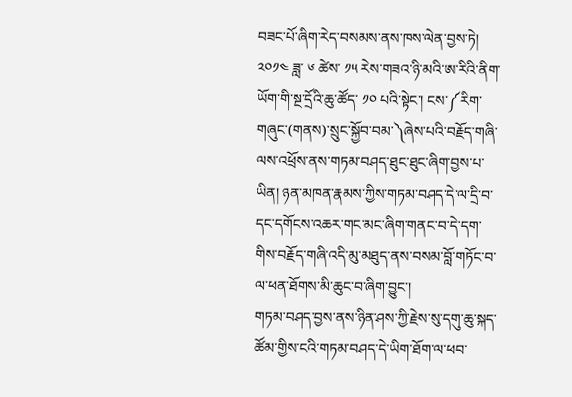བཟང་པོ་ཞིག་རེད་བསམས་ནས་ཁས་ལེན་བྱས་ཏེ། ༢༠༡༤ ཟླ་ ༦ ཚེས་ ༡༥ རེས་གཟའ་ཉི་མའི་ཨ་རིའི་ནིག་ཡོག་གི་སྔ་དྲོའི་ཆུ་ཚོད་ ༡༠ པའི་སྟེང་། ངས་༼རིག་གཞུང་(གནས)་སྲུང་སྐྱོབ་བམ་༽ཞེས་པའི་བརྗོད་གཞི་ལས་འཕྲོས་ནས་གཏམ་བཤད་ཐུང་ཐུང་ཞིག་བྱས་པ་ཡིན། ཉན་མཁན་རྣམས་ཀྱིས་གཏམ་བཤད་དེ་ལ་དྲི་བ་དང་དགོངས་འཆར་གང་མང་ཞིག་གནང་བ་དེ་དག་གིས་བརྗོད་གཞི་འདི་མུ་མཐུད་ནས་བསམ་བློ་གཏོང་བ་ལ་ཕན་ཐོགས་མི་ཆུང་བ་ཞིག་བྱུང་།
གཏམ་བཤད་བྱས་ནས་ཉིན་ཤས་ཀྱི་རྗེས་སུ་དགུ་ཆུ་སྐད་ཚོམ་གྱིས་ངའི་གཏམ་བཤད་དེ་ཡིག་ཐོག་ལ་ཕབ་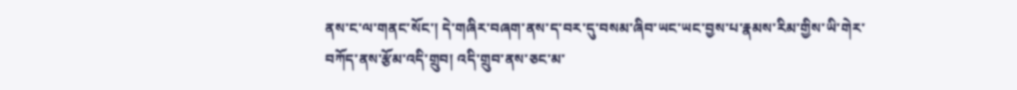ནས་ང་ལ་གནང་སོང་། དེ་གཞིར་བཞག་ནས་ད་བར་དུ་བསམ་ཞིབ་ཡང་ཡང་བྱས་པ་རྣམས་རིམ་གྱིས་ཡི་གེར་བཀོད་ནས་རྩོམ་འདི་གྲུབ། འདི་གྲུབ་ནས་ཅང་མ་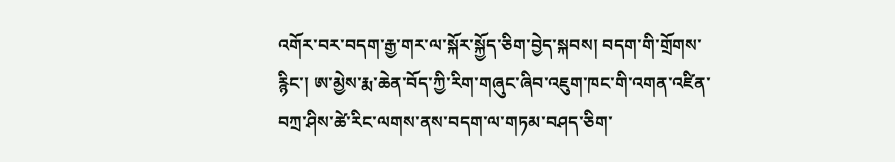འགོར་བར་བདག་རྒྱ་གར་ལ་སྐོར་སྐྱོད་ཅིག་བྱེད་སྐབས། བདག་གི་གྲོགས་རྙིང་། ཨ་མྱེས་རྨ་ཆེན་བོད་ཀྱི་རིག་གཞུང་ཞིབ་འཇུག་ཁང་གི་འགན་འཛིན་བཀྲ་ཤིས་ཚེ་རིང་ལགས་ནས་བདག་ལ་གཏམ་བཤད་ཅིག་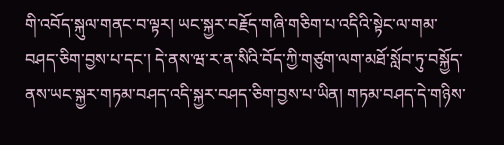གི་འབོད་སྐུལ་གནང་བ་ལྟར། ཡང་སྐྱར་བརྗོད་གཞི་གཅིག་པ་འདིའི་སྟེང་ལ་གམ་བཤད་ཅིག་བྱས་པ་དང་། དེ་ནས་ཝ་ར་ན་སིའི་བོད་ཀྱི་གཙུག་ལག་མཐོ་སློབ་ཏུ་བསྐྱོད་ནས་ཡང་སྐྱར་གཏམ་བཤད་འདི་སྐྱར་བཤད་ཅིག་བྱས་པ་ཡིན། གཏམ་བཤད་དེ་གཉིས་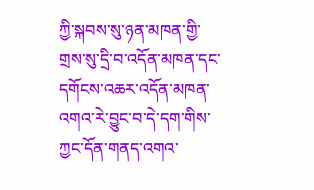ཀྱི་སྐབས་སུ་ཉན་མཁན་གྱི་གྲས་སུ་དྲི་བ་འདོན་མཁན་དང་དགོངས་འཆར་འདོན་མཁན་འགའ་རེ་བྱུང་བ་དེ་དག་གིས་ཀྱང་དོན་གནད་འགའ་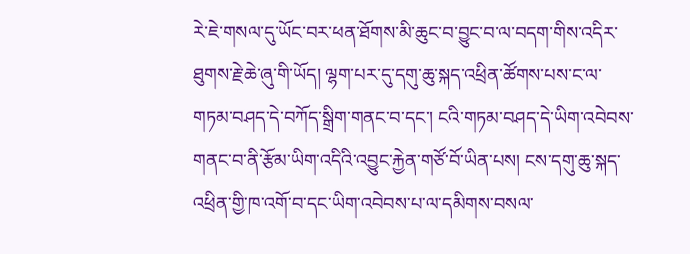རེ་ཇེ་གསལ་དུ་ཡོང་བར་ཕན་ཐོགས་མི་ཆུང་བ་བྱུང་བ་ལ་བདག་གིས་འདིར་ཐུགས་རྗེ་ཆེ་ཞུ་གི་ཡོད། ལྷག་པར་དུ་དགུ་ཆུ་སྐད་འཕྲིན་ཚོགས་པས་ང་ལ་གཏམ་བཤད་དེ་བཀོད་སྒྲིག་གནང་བ་དང་། ངའི་གཏམ་བཤད་དེ་ཡིག་འབེབས་གནང་བ་ནི་རྩོམ་ཡིག་འདིའི་འབྱུང་རྐྱེན་གཙོ་བོ་ཡིན་པས། ངས་དགུ་ཆུ་སྐད་འཕྲིན་གྱི་ཁ་འགོ་བ་དང་ཡིག་འབེབས་པ་ལ་དམིགས་བསལ་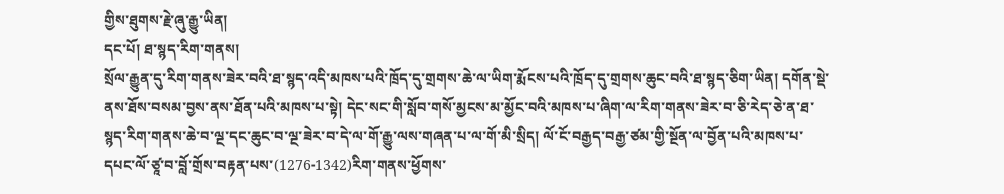གྱིས་ཐུགས་རྗེ་ཞུ་རྒྱུ་ཡིན།
དང་པོ། ཐ་སྙད་རིག་གནས།
སྲོལ་རྒྱུན་དུ་རིག་གནས་ཟེར་བའི་ཐ་སྙད་འདི་མཁས་པའི་ཁྲོད་དུ་གྲགས་ཆེ་ལ་ཡིག་རྨོངས་པའི་ཁྲོད་དུ་གྲགས་ཆུང་བའི་ཐ་སྙད་ཅིག་ཡིན། དགོན་སྡེ་ནས་ཐོས་བསམ་བྱས་ནས་ཐོན་པའི་མཁས་པ་སྟེ། དེང་སང་གི་སློབ་གསོ་མྱངས་མ་མྱོང་བའི་མཁས་པ་ཞིག་ལ་རིག་གནས་ཟེར་བ་ཅི་རེད་ཅེ་ན་ཐ་སྙད་རིག་གནས་ཆེ་བ་ལྔ་དང་ཆུང་བ་ལྔ་ཟེར་བ་དེ་ལ་གོ་རྒྱུ་ལས་གཞན་པ་ལ་གོ་མི་སྲིད། ལོ་ངོ་བརྒྱད་བརྒྱ་ཙམ་གྱི་སྔོན་ལ་བྱོན་པའི་མཁས་པ་དཔང་ལོ་ཙཱ་བ་བློ་གྲོས་བརྟན་པས་(1276-1342)རིག་གནས་ཕྱོགས་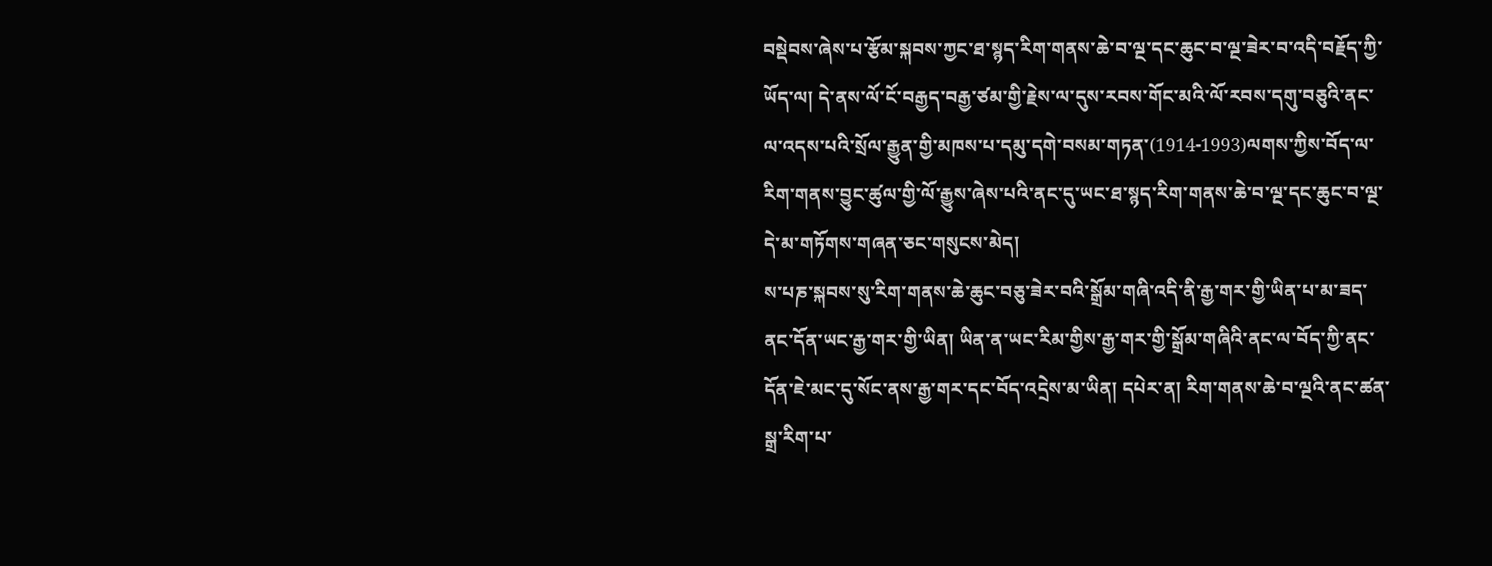བསྡེབས་ཞེས་པ་རྩོམ་སྐབས་ཀྱང་ཐ་སྙད་རིག་གནས་ཆེ་བ་ལྔ་དང་ཆུང་བ་ལྔ་ཟེར་བ་འདི་བརྗོད་ཀྱི་ཡོད་ལ། དེ་ནས་ལོ་ངོ་བརྒྱད་བརྒྱ་ཙམ་གྱི་རྗེས་ལ་དུས་རབས་གོང་མའི་ལོ་རབས་དགུ་བཅུའི་ནང་ལ་འདས་པའི་སྲོལ་རྒྱུན་གྱི་མཁས་པ་དམུ་དགེ་བསམ་གཏན་(1914-1993)ལགས་ཀྱིས་བོད་ལ་རིག་གནས་བྱུང་ཚུལ་གྱི་ལོ་རྒྱུས་ཞེས་པའི་ནང་དུ་ཡང་ཐ་སྙད་རིག་གནས་ཆེ་བ་ལྔ་དང་ཆུང་བ་ལྔ་དེ་མ་གཏོགས་གཞན་ཅང་གསུངས་མེད།
ས་པཎ་སྐབས་སུ་རིག་གནས་ཆེ་ཆུང་བཅུ་ཟེར་བའི་སྒྲོམ་གཞི་འདི་ནི་རྒྱ་གར་གྱི་ཡིན་པ་མ་ཟད་ནང་དོན་ཡང་རྒྱ་གར་གྱི་ཡིན། ཡིན་ན་ཡང་རིམ་གྱིས་རྒྱ་གར་གྱི་སྒྲོམ་གཞིའི་ནང་ལ་བོད་ཀྱི་ནང་དོན་ཇེ་མང་དུ་སོང་ནས་རྒྱ་གར་དང་བོད་འདྲེས་མ་ཡིན། དཔེར་ན། རིག་གནས་ཆེ་བ་ལྔའི་ནང་ཚན་སྒྲ་རིག་པ་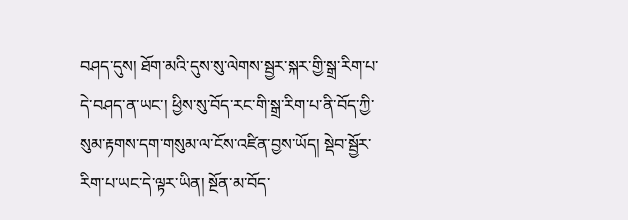བཤད་དུས། ཐོག་མའི་དུས་སུ་ལེགས་སྦྱར་སྐར་གྱི་སྒྲ་རིག་པ་དེ་བཤད་ན་ཡང་། ཕྱིས་སུ་བོད་རང་གི་སྒྲ་རིག་པ་ནི་བོད་ཀྱི་སུམ་རྟགས་དག་གསུམ་ལ་ངོས་འཛིན་བྱས་ཡོད། སྡེབ་སྦྱོར་རིག་པ་ཡང་དེ་ལྟར་ཡིན། སྔོན་མ་བོད་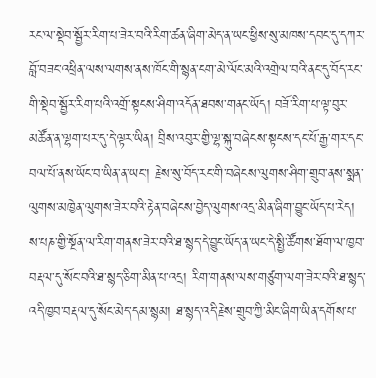རང་ལ་སྡེབ་སྦྱོར་རིག་པ་ཟེར་བའི་རིག་ཚན་ཞིག་མེད་ན་ཡང་ཕྱིས་སུ་མཁས་དབང་དུ་དཀར་བློ་བཟང་འཕྲིན་ལས་ལགས་ནས་ཁོང་གི་སྙན་ངག་མེ་ལོང་མའི་འགྲེལ་བའི་ནང་དུ་བོད་རང་གི་སྡེབ་སྦྱོར་རིག་པའི་འགྲོ་སྟངས་ཤིག་འདོན་ཐབས་གནང་ཡོད། བཟོ་རིག་པ་ལྟ་བུར་མཚོན་ན་ལྷག་པར་དུ་དེ་ལྟར་ཡིན། བྲིས་འབུར་གྱི་ལྷ་སྐུ་བཞེངས་སྟངས་དང་པོ་རྒྱ་གར་དང་བལ་པོ་ནས་ཡོང་བ་ཡིན་ན་ཡང་། རྗེས་སུ་བོད་རང་གི་བཞེངས་ལུགས་ཤིག་གྲུབ་ནས་སྨན་ལུགས་མཁྱེན་ལུགས་ཟེར་བའི་རྟེན་བཞེངས་བྱེད་ལུགས་འདྲ་མིན་ཞིག་བྱུང་ཡོད་པ་རེད།
ས་པཎ་གྱི་སྔོན་ལ་རིག་གནས་ཟེར་བའི་ཐ་སྙད་དེ་བྱུང་ཡོད་ན་ཡང་དེ་སྤྱི་ཚོགས་ཐོག་ལ་ཁྱབ་བརྡལ་དུ་སོང་བའི་ཐ་སྙད་ཅིག་མིན་པ་འདྲ། རིག་གནས་ལས་གཙུག་ལག་ཟེར་བའི་ཐ་སྙད་འདི་ཁྱབ་བརྡལ་དུ་སོང་མེད་དམ་སྙམ། ཐ་སྙད་འདི་རྗེས་གྲུབ་ཀྱི་མིང་ཞིག་ཡིན་དགོས་པ་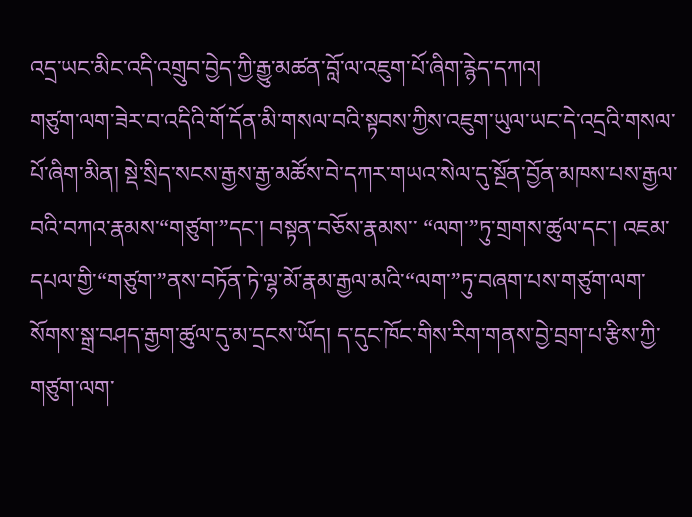འདྲ་ཡང་མིང་འདི་འགྲུབ་བྱེད་ཀྱི་རྒྱུ་མཚན་བློ་ལ་འཇུག་པོ་ཞིག་རྙེད་དཀའ།
གཙུག་ལག་ཟེར་བ་འདིའི་གོ་དོན་མི་གསལ་བའི་སྟབས་ཀྱིས་འཇུག་ཡུལ་ཡང་དེ་འདྲའི་གསལ་པོ་ཞིག་མིན། སྡེ་སྲིད་སངས་རྒྱས་རྒྱ་མཚོས་བེ་དཀར་གཡའ་སེལ་དུ་སྔོན་བྱོན་མཁས་པས་རྒྱལ་བའི་བཀའ་རྣམས་“གཙུག་”དང་། བསྟན་བཅོས་རྣམས་་ “ལག་”ཏུ་གྲགས་ཚུལ་དང་། འཇམ་དཔལ་གྱི་“གཙུག་”ནས་བཏོན་ཏེ་ལྷ་མོ་རྣམ་རྒྱལ་མའི་“ལག་”ཏུ་བཞག་པས་གཙུག་ལག་སོགས་སྒྲ་བཤད་རྒྱག་ཚུལ་དུ་མ་དྲངས་ཡོད། ད་དུང་ཁོང་གིས་རིག་གནས་བྱེ་བྲག་པ་རྩིས་ཀྱི་གཙུག་ལག་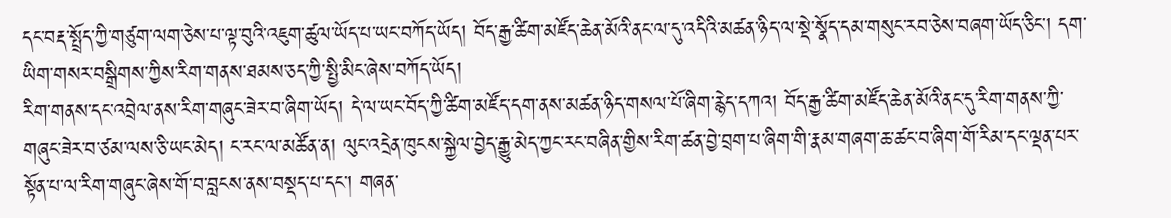དང་བརྡ་སྤྲོད་ཀྱི་གཙུག་ལག་ཅེས་པ་ལྟ་བུའི་འཇུག་ཚུལ་ཡོད་པ་ཡང་བཀོད་ཡོད། བོད་རྒྱ་ཚིག་མཛོད་ཆེན་མོའི་ནང་ལ་དུ་འདིའི་མཚན་ཉིད་ལ་སྡེ་སྣོད་དམ་གསུང་རབ་ཅེས་བཞག་ཡོད་ཅིང་། དག་ཡིག་གསར་བསྒྲིགས་ཀྱིས་རིག་གནས་ཐམས་ཅད་ཀྱི་སྤྱི་མིང་ཞེས་བཀོད་ཡོད།
རིག་གནས་དང་འབྲེལ་ནས་རིག་གཞུང་ཟེར་བ་ཞིག་ཡོད། དེ་ལ་ཡང་བོད་ཀྱི་ཚིག་མཛོད་དག་ནས་མཚན་ཉིད་གསལ་པོ་ཞིག་རྙེད་དཀའ། བོད་རྒྱ་ཚིག་མཛོད་ཆེན་མོའི་ནང་དུ་རིག་གནས་ཀྱི་གཞུང་ཟེར་བ་ཙམ་ལས་ཅི་ཡང་མེད། ང་རང་ལ་མཚོན་ན། ལུང་འདྲེན་ཁུངས་སྐྱེལ་བྱེད་རྒྱུ་མེད་ཀྱང་རང་བཞིན་གྱིས་རིག་ཚན་བྱེ་བྲག་པ་ཞིག་གི་རྣམ་གཞག་ཆ་ཚང་བ་ཞིག་གོ་རིམ་དང་ལྡན་པར་སྟོན་པ་ལ་རིག་གཞུང་ཞེས་གོ་བ་བླངས་ནས་བསྡད་པ་དང་། གཞན་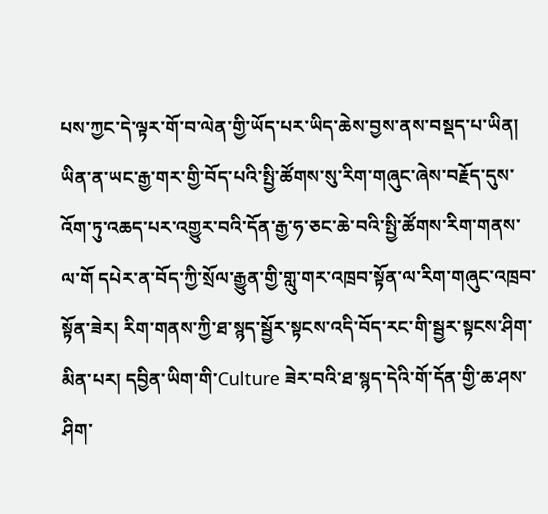པས་ཀྱང་དེ་ལྟར་གོ་བ་ལེན་གྱི་ཡོད་པར་ཡིད་ཆེས་བྱས་ནས་བསྡད་པ་ཡིན། ཡིན་ན་ཡང་རྒྱ་གར་གྱི་བོད་པའི་སྤྱི་ཚོགས་སུ་རིག་གཞུང་ཞེས་བརྗོད་དུས་འོག་ཏུ་འཆད་པར་འགྱུར་བའི་དོན་རྒྱ་ཧ་ཅང་ཆེ་བའི་སྤྱི་ཚོགས་རིག་གནས་ལ་གོ དཔེར་ན་བོད་ཀྱི་སྲོལ་རྒྱུན་གྱི་གླུ་གར་འཁྲབ་སྟོན་ལ་རིག་གཞུང་འཁྲབ་སྟོན་ཟེར། རིག་གནས་ཀྱི་ཐ་སྙད་སྦྱོར་སྟངས་འདི་བོད་རང་གི་སྦྱར་སྟངས་ཤིག་མིན་པར། དབྱིན་ཡིག་གི་Culture ཟེར་བའི་ཐ་སྙད་དེའི་གོ་དོན་གྱི་ཆ་ཤས་ཤིག་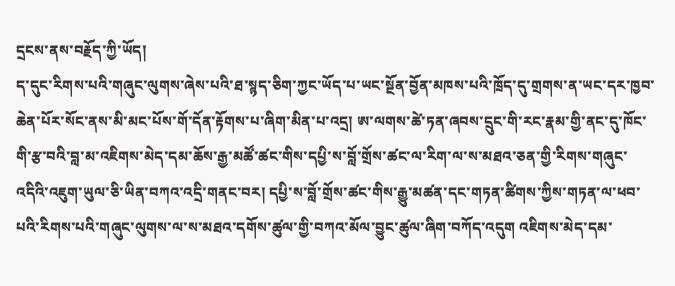དྲངས་ནས་བརྗོད་ཀྱི་ཡོད།
ད་དུང་རིགས་པའི་གཞུང་ལུགས་ཞེས་པའི་ཐ་སྙད་ཅིག་ཀྱང་ཡོད་པ་ཡང་སྔོན་བྱོན་མཁས་པའི་ཁྲོད་དུ་གྲགས་ན་ཡང་དར་ཁྱབ་ཆེན་པོར་སོང་ནས་མི་མང་པོས་གོ་དོན་རྟོགས་པ་ཞིག་མིན་པ་འདྲ། ཨ་ལགས་ཚེ་ཏན་ཞབས་དྲུང་གི་རང་རྣམ་གྱི་ནང་དུ་ཁོང་གི་རྩ་བའི་བླ་མ་འཇིགས་མེད་དམ་ཆོས་རྒྱ་མཚོ་ཚང་གིས་དཔྱི་ས་བློ་གྲོས་ཚང་ལ་རིག་ལ་ས་མཐའ་ཅན་གྱི་རིགས་གཞུང་འདིའི་འཇུག་ཡུལ་ཅི་ཡིན་བཀའ་འདྲི་གནང་བར། དཔྱི་ས་བློ་གྲོས་ཚང་གིས་རྒྱུ་མཚན་དང་གཏན་ཚིགས་ཀྱིས་གཏན་ལ་ཕབ་པའི་རིགས་པའི་གཞུང་ལུགས་ལ་ས་མཐའ་དགོས་ཚུལ་གྱི་བཀའ་མོལ་བྱུང་ཚུལ་ཞིག་བཀོད་འདུག འཇིགས་མེད་དམ་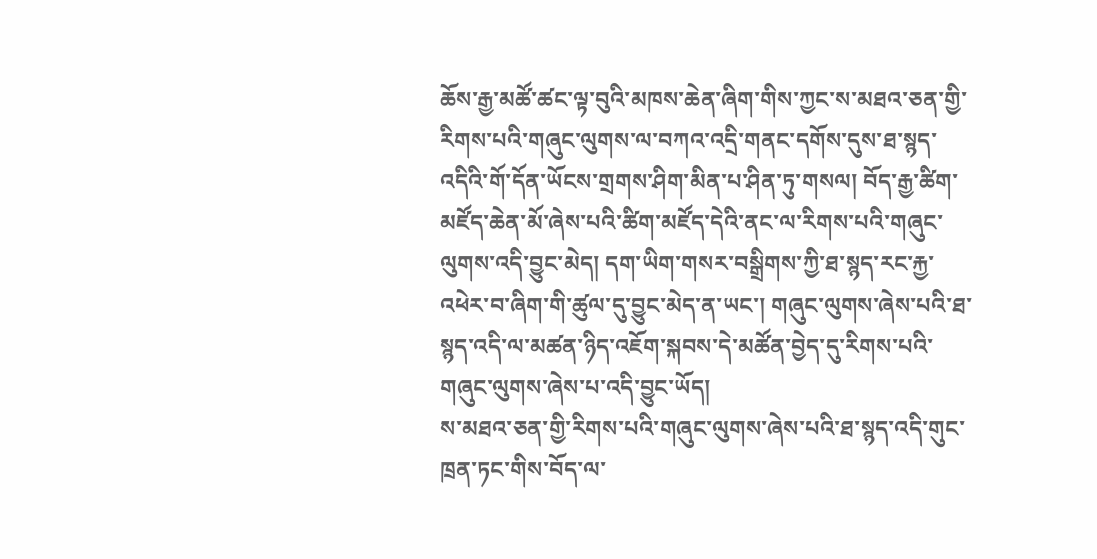ཆོས་རྒྱ་མཚོ་ཚང་ལྟ་བུའི་མཁས་ཆེན་ཞིག་གིས་ཀྱང་ས་མཐའ་ཅན་གྱི་རིགས་པའི་གཞུང་ལུགས་ལ་བཀའ་འདྲི་གནང་དགོས་དུས་ཐ་སྙད་འདིའི་གོ་དོན་ཡོངས་གྲགས་ཤིག་མིན་པ་ཤིན་ཏུ་གསལ། བོད་རྒྱ་ཚིག་མཛོད་ཆེན་མོ་ཞེས་པའི་ཚིག་མཛོད་དེའི་ནང་ལ་རིགས་པའི་གཞུང་ལུགས་འདི་བྱུང་མེད། དག་ཡིག་གསར་བསྒྲིགས་ཀྱི་ཐ་སྙད་རང་རྐྱ་འཕེར་བ་ཞིག་གི་ཚུལ་དུ་བྱུང་མེད་ན་ཡང་། གཞུང་ལུགས་ཞེས་པའི་ཐ་སྙད་འདི་ལ་མཚན་ཉིད་འཇོག་སྐབས་དེ་མཚོན་བྱེད་དུ་རིགས་པའི་གཞུང་ལུགས་ཞེས་པ་འདི་བྱུང་ཡོད།
ས་མཐའ་ཅན་གྱི་རིགས་པའི་གཞུང་ལུགས་ཞེས་པའི་ཐ་སྙད་འདི་གུང་ཁྲན་ཏང་གིས་བོད་ལ་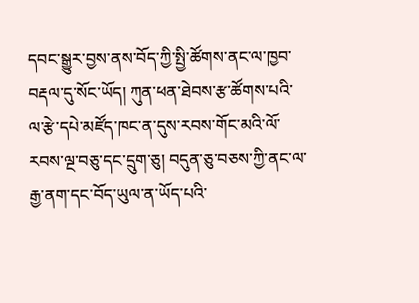དབང་སྒྱུར་བྱས་ནས་བོད་ཀྱི་སྤྱི་ཚོགས་ནང་ལ་ཁྱབ་བརྡལ་དུ་སོང་ཡོད། ཀུན་ཕན་ཐེབས་རྩ་ཚོགས་པའི་ལ་རྩེ་དཔེ་མཛོད་ཁང་ན་དུས་རབས་གོང་མའི་ལོ་རབས་ལྔ་བཅུ་དང་དྲུག་ཅུ། བདུན་ཅུ་བཅས་ཀྱི་ནང་ལ་རྒྱ་ནག་དང་བོད་ཡུལ་ན་ཡོད་པའི་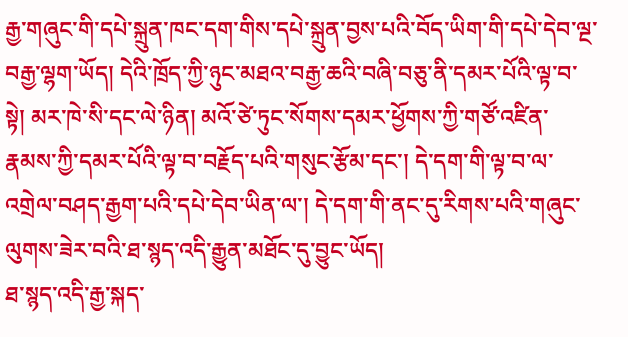རྒྱ་གཞུང་གི་དཔེ་སྐྲུན་ཁང་དག་གིས་དཔེ་སྐྲུན་བྱས་པའི་བོད་ཡིག་གི་དཔེ་དེབ་ལྔ་བརྒྱ་ལྷག་ཡོད། དེའི་ཁྲོད་ཀྱི་ཉུང་མཐའ་བརྒྱ་ཆའི་བཞི་བཅུ་ནི་དམར་པོའི་ལྟ་བ་སྟེ། མར་ཁེ་སི་དང་ལེ་ཉིན། མའོ་ཙེ་ཏུང་སོགས་དམར་ཕྱོགས་ཀྱི་གཙོ་འཛིན་རྣམས་ཀྱི་དམར་པོའི་ལྟ་བ་བརྗོད་པའི་གསུང་རྩོམ་དང་། དེ་དག་གི་ལྟ་བ་ལ་འགྲེལ་བཤད་རྒྱག་པའི་དཔེ་དེབ་ཡིན་ལ་། དེ་དག་གི་ནང་དུ་རིགས་པའི་གཞུང་ལུགས་ཟེར་བའི་ཐ་སྙད་འདི་རྒྱུན་མཐོང་དུ་བྱུང་ཡོད།
ཐ་སྙད་འདི་རྒྱ་སྐད་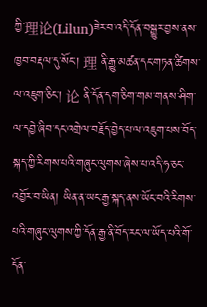ཀྱི་理论(Lilun)ཟེར་བ་འདི་དོན་བསྒྱུར་བྱས་ནས་ཁྱབ་བརྡལ་དུ་སོང་། 理 ནི་རྒྱུ་མཚན་དང་གཏན་ཚིགས་ལ་འཇུག་ཅིང་། 论 ནི་དོན་དག་ཅིག་གམ་གནས་ཤིག་ལ་དབྱེ་ཞིབ་དང་འགྲེལ་བརྗོད་བྱེད་པ་ལ་འཇུག་པས་བོད་སྐད་ཀྱི་རིགས་པའི་གཞུང་ལུགས་ཞེས་པ་འདི་ཧ་ཅང་འབྱོར་བ་ཡིན། ཡིན་ན་ཡང་རྒྱ་སྐད་ནས་ཡོང་བའི་རིགས་པའི་གཞུང་ལུགས་ཀྱི་དོན་རྒྱ་ནི་བོད་རང་ལ་ཡོད་པའི་གོ་དོན་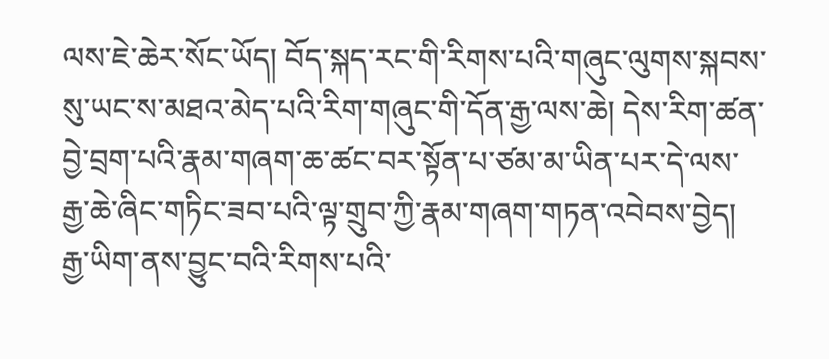ལས་ཇེ་ཆེར་སོང་ཡོད། བོད་སྐད་རང་གི་རིགས་པའི་གཞུང་ལུགས་སྐབས་སུ་ཡང་ས་མཐའ་མེད་པའི་རིག་གཞུང་གི་དོན་རྒྱ་ལས་ཆེ། དེས་རིག་ཚན་བྱེ་བྲག་པའི་རྣམ་གཞག་ཆ་ཚང་བར་སྟོན་པ་ཙམ་མ་ཡིན་པར་དེ་ལས་རྒྱ་ཆེ་ཞིང་གཏིང་ཟབ་པའི་ལྟ་གྲུབ་ཀྱི་རྣམ་གཞག་གཏན་འབེབས་བྱེད། རྒྱ་ཡིག་ནས་བྱུང་བའི་རིགས་པའི་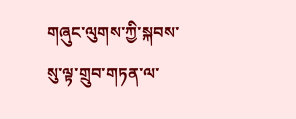གཞུང་ལུགས་ཀྱི་སྐབས་སུ་ལྟ་གྲུབ་གཏན་ལ་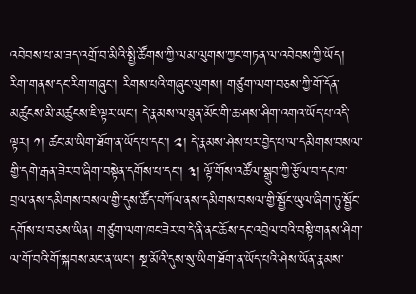འབེབས་པ་མ་ཟད་འགྲོ་བ་མིའི་སྤྱི་ཚོགས་ཀྱི་ལམ་ལུགས་ཀྱང་གཏན་ལ་འབེབས་ཀྱི་ཡོད།
རིག་གནས་དང་རིག་གཞུང་། རིགས་པའི་གཞུང་ལུགས། གཙུག་ལག་བཅས་ཀྱི་གོ་དོན་མཚུངས་མི་མཚུངས་ཇི་ལྟར་ཡང་། དེ་རྣམས་ལ་ཐུན་མོང་གི་ཆ་ཤས་ཤིག་འགའ་ཡོད་པ་འདི་ལྟར། ༡། ཚང་མ་ཡིག་ཐོག་ན་ཡོད་པ་དང་། ༢། དེ་རྣམས་ཤེས་པར་བྱེད་པ་ལ་དམིགས་བསལ་གྱི་དགེ་རྒན་ཟེར་བ་ཞིག་བསྟེན་དགོས་པ་དང་། ༣། ལྟོ་གོས་འཚོལ་སྒྲུབ་ཀྱི་རྩོལ་བ་དང་ཁ་བྲལ་ནས་དམིགས་བསལ་གྱི་དུས་ཚོད་བཀོལ་ནས་དམིགས་བསལ་གྱི་སྦྱོང་ཡུལ་ཞིག་ཏུ་སྦྱོང་དགོས་པ་བཅས་ཡིན། གཙུག་ལག་ཁང་ཟེར་བ་དེ་ནི་ནང་ཆོས་དང་འབྲེལ་བའི་བསྟི་གནས་ཤིག་ལ་གོ་བའི་གོ་སྐབས་མང་ན་ཡང་། སྔ་མོའི་དུས་སུ་ཡིག་ཐོག་ན་ཡོད་པའི་ཤེས་ཡོན་རྣམས་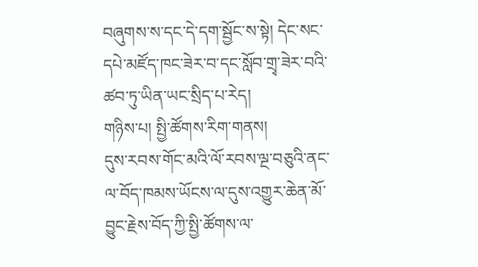བཞུགས་ས་དང་དེ་དག་སྦྱོང་ས་སྟེ། དེང་སང་དཔེ་མཛོད་ཁང་ཟེར་བ་དང་སློབ་གྲྭ་ཟེར་བའི་ཚབ་ཏུ་ཡིན་ཡང་སྲིད་པ་རེད།
གཉིས་པ། སྤྱི་ཚོགས་རིག་གནས།
དུས་རབས་གོང་མའི་ལོ་རབས་ལྔ་བཅུའི་ནང་ལ་བོད་ཁམས་ཡོངས་ལ་དུས་འགྱུར་ཆེན་མོ་བྱུང་རྗེས་བོད་ཀྱི་སྤྱི་ཚོགས་ལ་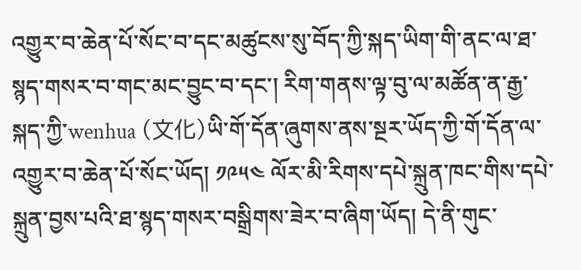འགྱུར་བ་ཆེན་པོ་སོང་བ་དང་མཚུངས་སུ་བོད་ཀྱི་སྐད་ཡིག་གི་ནང་ལ་ཐ་སྙད་གསར་བ་གང་མང་བྱུང་བ་དང་། རིག་གནས་ལྟ་བུ་ལ་མཚོན་ན་རྒྱ་སྐད་ཀྱི་wenhua (文化)ཡི་གོ་དོན་ཞུགས་ནས་སྔར་ཡོད་ཀྱི་གོ་དོན་ལ་འགྱུར་བ་ཆེན་པོ་སོང་ཡོད། ༡༩༥༤ ལོར་མི་རིགས་དཔེ་སྐྲུན་ཁང་གིས་དཔེ་སྐྲུན་བྱས་པའི་ཐ་སྙད་གསར་བསྒྲིགས་ཟེར་བ་ཞིག་ཡོད། དེ་ནི་གུང་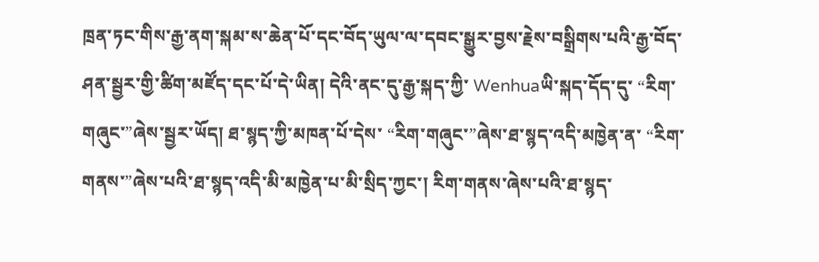ཁྲན་ཏང་གིས་རྒྱ་ནག་སྐམ་ས་ཆེན་པོ་དང་བོད་ཡུལ་ལ་དབང་སྒྱུར་བྱས་རྗེས་བསྒྲིགས་པའི་རྒྱ་བོད་ཤན་སྦྱར་གྱི་ཚིག་མཛོད་དང་པོ་དེ་ཡིན། དེའི་ནང་དུ་རྒྱ་སྐད་ཀྱི་ Wenhuaཡི་སྐད་དོད་དུ་ “རིག་གཞུང་”ཞེས་སྦྱར་ཡོད། ཐ་སྙད་ཀྱི་མཁན་པོ་དེས་ “རིག་གཞུང་”ཞེས་ཐ་སྙད་འདི་མཁྱེན་ན་ “རིག་གནས་”ཞེས་པའི་ཐ་སྙད་འདི་མི་མཁྱེན་པ་མི་སྲིད་ཀྱང་། རིག་གནས་ཞེས་པའི་ཐ་སྙད་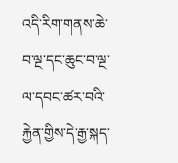འདི་རིག་གནས་ཆེ་བ་ལྔ་དང་ཆུང་བ་ལྔ་ལ་དབང་ཚར་བའི་རྐྱེན་གྱིས་དེ་རྒྱ་སྐད་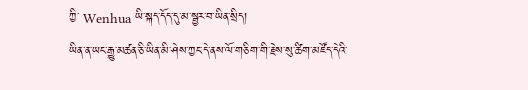ཀྱི་ Wenhua ཡི་སྐད་དོད་དུ་མ་སྦྱར་བ་ཡིན་སྲིད།
ཡིན་ན་ཡང་རྒྱུ་མཚན་ཅི་ཡིན་མི་ཤེས་ཀྱང་དེ་ནས་ལོ་གཅིག་གི་རྗེས་སུ་ཚིག་མཛོད་དེའི་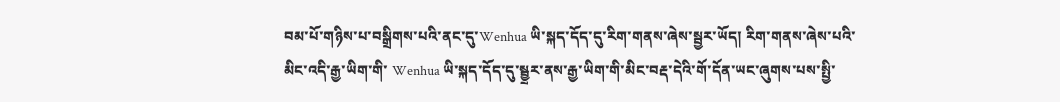བམ་པོ་གཉིས་པ་བསྒྲིགས་པའི་ནང་དུ་Wenhua ཡི་སྐད་དོད་དུ་རིག་གནས་ཞེས་སྦྱར་ཡོད། རིག་གནས་ཞེས་པའི་མིང་འདི་རྒྱ་ཡིག་གི་ Wenhua ཡི་སྐད་དོད་དུ་སྦྱྲར་ནས་རྒྱ་ཡིག་གི་མིང་བརྡ་དེའི་གོ་དོན་ཡང་ཞུགས་པས་སྤྱི་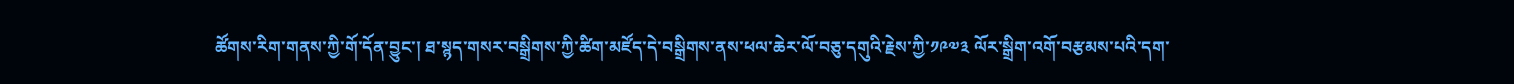ཚོགས་རིག་གནས་ཀྱི་གོ་དོན་བྱུང་། ཐ་སྙད་གསར་བསྒྲིགས་ཀྱི་ཚིག་མཛོད་དེ་བསྒྲིགས་ནས་ཕལ་ཆེར་ལོ་བཅུ་དགུའི་རྗེས་ཀྱི་༡༩༧༣ ལོར་སྒྲིག་འགོ་བརྩམས་པའི་དག་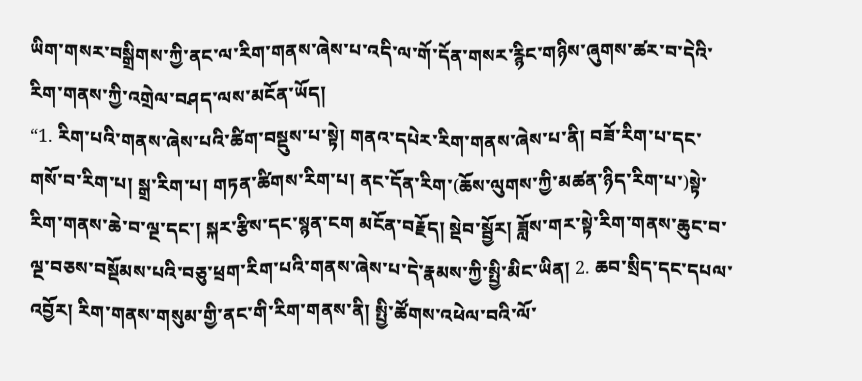ཡིག་གསར་བསྒྲིགས་ཀྱི་ནང་ལ་རིག་གནས་ཞེས་པ་འདི་ལ་གོ་དོན་གསར་རྙིང་གཉིས་ཞུགས་ཚར་བ་དེའི་རིག་གནས་ཀྱི་འགྲེལ་བཤད་ལས་མངོན་ཡོད།
“1. རིག་པའི་གནས་ཞེས་པའི་ཚིག་བསྡུས་པ་སྟེ། གནའ་དཔེར་རིག་གནས་ཞེས་པ་ནི། བཟོ་རིག་པ་དང་གསོ་བ་རིག་པ། སྒྲ་རིག་པ། གཏན་ཚིགས་རིག་པ། ནང་དོན་རིག་(ཆོས་ལུགས་ཀྱི་མཚན་ཉིད་རིག་པ་)སྟེ་རིག་གནས་ཆེ་བ་ལྔ་དང་། སྐར་རྩིས་དང་སྙན་ངག མངོན་བརྗོད། སྡེབ་སྦྱོར། ཟློས་གར་སྟེ་རིག་གནས་ཆུང་བ་ལྔ་བཅས་བསྡོམས་པའི་བཅུ་ཕྲག་རིག་པའི་གནས་ཞེས་པ་དེ་རྣམས་ཀྱི་སྤྱི་མིང་ཡིན། 2. ཆབ་སྲིད་དང་དཔལ་འབྱོར། རིག་གནས་གསུམ་གྱི་ནང་གི་རིག་གནས་ནི། སྤྱི་ཚོགས་འཕེལ་བའི་ལོ་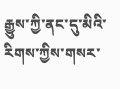རྒྱུས་ཀྱི་ནང་དུ་མིའི་རིགས་ཀྱིས་གསར་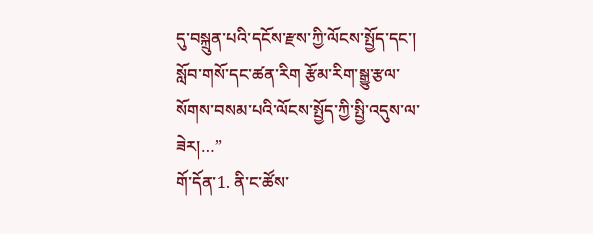དུ་བསྐྲུན་པའི་དངོས་རྫས་ཀྱི་ལོངས་སྤྱོད་དང་། སློབ་གསོ་དང་ཚན་རིག རྩོམ་རིག་སྒྱུ་རྩལ་སོགས་བསམ་པའི་ལོངས་སྤྱོད་ཀྱི་སྤྱི་འདུས་ལ་ཟེར།…”
གོ་དོན་1. ནི་ང་ཚོས་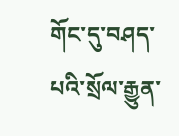གོང་དུ་བཤད་པའི་སྲོལ་རྒྱུན་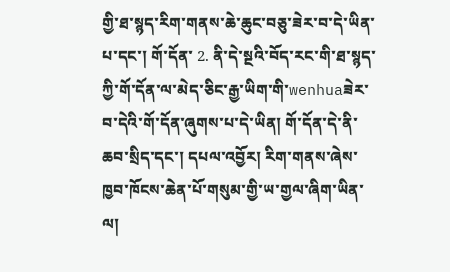གྱི་ཐ་སྙད་རིག་གནས་ཆེ་ཆུང་བཅུ་ཟེར་བ་དེ་ཡིན་པ་དང་། གོ་དོན་ 2. ནི་དེ་སྔའི་བོད་རང་གི་ཐ་སྙད་ཀྱི་གོ་དོན་ལ་མེད་ཅིང་རྒྱ་ཡིག་གི་wenhuaཟེར་བ་དེའི་གོ་དོན་ཞུགས་པ་དེ་ཡིན། གོ་དོན་དེ་ནི་ཆབ་སྲིད་དང་། དཔལ་འབྱོར། རིག་གནས་ཞེས་ཁྱབ་ཁོངས་ཆེན་པོ་གསུམ་གྱི་ཡ་གྱལ་ཞིག་ཡིན་ལ།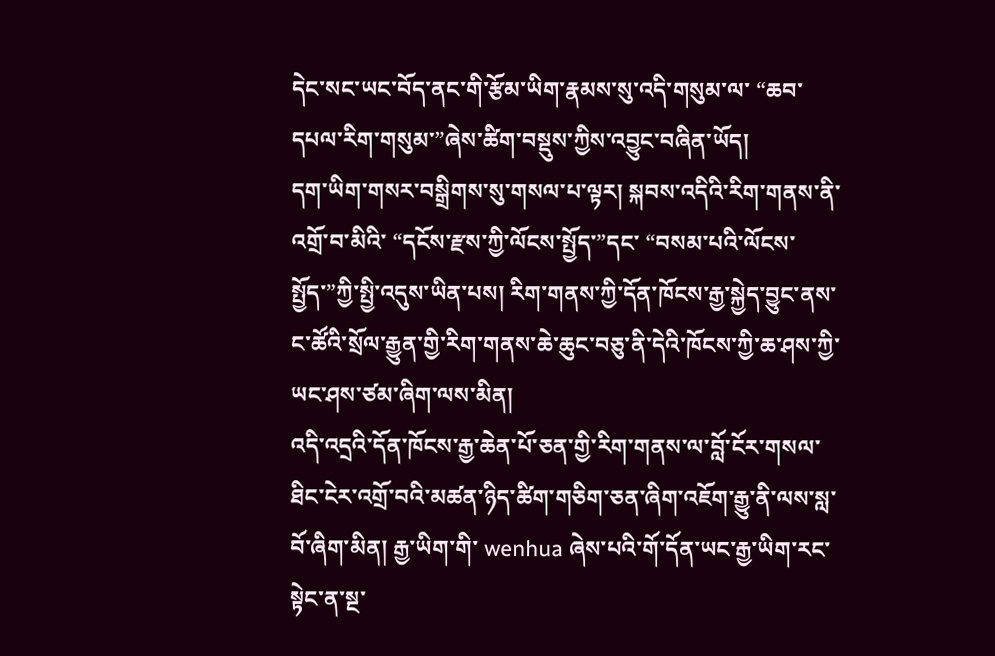དེང་སང་ཡང་བོད་ནང་གི་རྩོམ་ཡིག་རྣམས་སུ་འདི་གསུམ་ལ་ “ཆབ་དཔལ་རིག་གསུམ་”ཞེས་ཚིག་བསྡུས་ཀྱིས་འབྱུང་བཞིན་ཡོད།
དག་ཡིག་གསར་བསྒྲིགས་སུ་གསལ་པ་ལྟར། སྐབས་འདིའི་རིག་གནས་ནི་འགྲོ་བ་མིའི་ “དངོས་རྫས་ཀྱི་ལོངས་སྤྱོད་”དང་ “བསམ་པའི་ལོངས་སྤྱོད་”ཀྱི་སྤྱི་འདུས་ཡིན་པས། རིག་གནས་ཀྱི་དོན་ཁོངས་རྒྱ་སྐྱེད་བྱུང་ནས་ང་ཚོའི་སྲོལ་རྒྱུན་གྱི་རིག་གནས་ཆེ་ཆུང་བཅུ་ནི་དེའི་ཁོངས་ཀྱི་ཆ་ཤས་ཀྱི་ཡང་ཤས་ཙམ་ཞིག་ལས་མིན།
འདི་འདྲའི་དོན་ཁོངས་རྒྱ་ཆེན་པོ་ཅན་གྱི་རིག་གནས་ལ་བློ་ངོར་གསལ་ཐིང་ངེར་འགྲོ་བའི་མཚན་ཉིད་ཚིག་གཅིག་ཅན་ཞིག་འཇོག་རྒྱུ་ནི་ལས་སླ་བོ་ཞིག་མིན། རྒྱ་ཡིག་གི་ wenhua ཞེས་པའི་གོ་དོན་ཡང་རྒྱ་ཡིག་རང་སྟེང་ན་སྔ་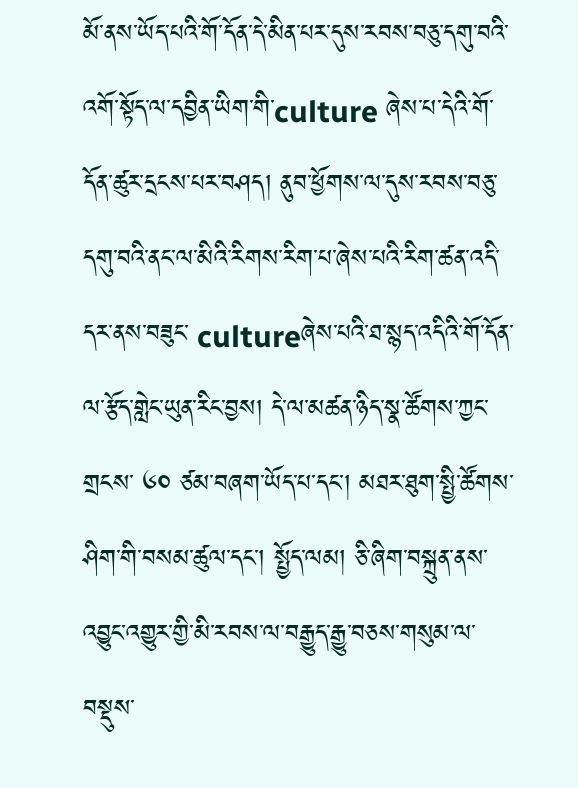མོ་ནས་ཡོད་པའི་གོ་དོན་དེ་མིན་པར་དུས་རབས་བཅུ་དགུ་བའི་འགོ་སྟོད་ལ་དབྱིན་ཡིག་གི་culture ཞེས་པ་དེའི་གོ་དོན་ཚུར་དྲངས་པར་བཤད། ནུབ་ཕྱོགས་ལ་དུས་རབས་བཅུ་དགུ་བའི་ནང་ལ་མིའི་རིགས་རིག་པ་ཞེས་པའི་རིག་ཚན་འདི་དར་ནས་བཟུང་ cultureཞེས་པའི་ཐ་སྙད་འདིའི་གོ་དོན་ལ་རྩོད་གླེང་ཡུན་རིང་བྱས། དེ་ལ་མཚན་ཉིད་སྣ་ཚོགས་ཀྱང་གྲངས་ ༦༠ ཙམ་བཞག་ཡོད་པ་དང་། མཐར་ཐུག་སྤྱི་ཚོགས་ཤིག་གི་བསམ་ཚུལ་དང་། སྤྱོད་ལམ། ཅི་ཞིག་བསྐྲུན་ནས་འབྱུང་འགྱུར་གྱི་མི་རབས་ལ་བརྒྱུད་རྒྱུ་བཅས་གསུམ་ལ་བསྡུས་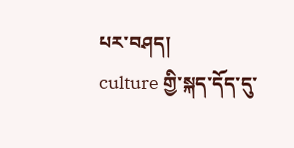པར་བཤད།
culture གྱི་སྐད་དོད་དུ་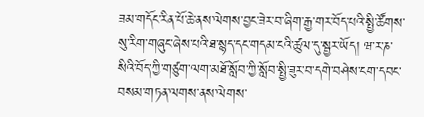ཟམ་གདོང་རིན་པོ་ཆེ་ནས་ལེགས་བྱང་ཟེར་བ་ཞིག་རྒྱ་གར་བོད་པའི་སྤྱི་ཚོགས་སུ་རིག་གཞུང་ཞེས་པའི་ཐ་སྙད་དང་གདམ་ངའི་ཚུལ་དུ་སྦྱར་ཡོད། ཝ་ར་ཎ་སིའི་བོད་ཀྱི་གཙུག་ལག་མཐོ་སློབ་ཀྱི་སློབ་སྤྱི་ཟུར་བ་དགེ་བཤེས་ངག་དབང་བསམ་གཏན་ལགས་ནས་ལེགས་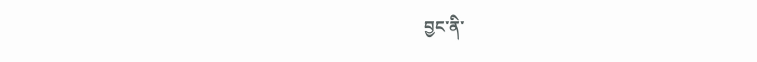བྱང་ནི་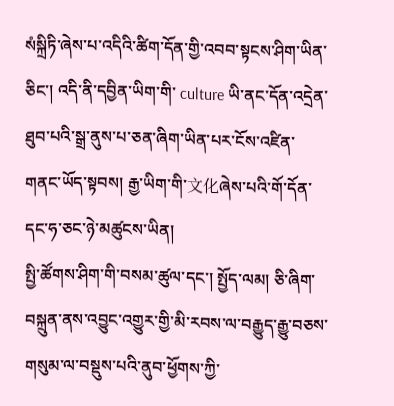སཾསྐྲིཏི་ཞེས་པ་འདིའི་ཚིག་དོན་གྱི་འབབ་སྟངས་ཤིག་ཡིན་ཅིང་། འདི་ནི་དབྱིན་ཡིག་གི་ culture ཡི་ནང་དོན་འདྲེན་ཐུབ་པའི་སྒྲ་ནུས་པ་ཅན་ཞིག་ཡིན་པར་ངོས་འཛིན་གནང་ཡོད་སྟབས། རྒྱ་ཡིག་གི་文化ཞེས་པའི་གོ་དོན་དང་ཧ་ཅང་ཉེ་མཚུངས་ཡིན།
སྤྱི་ཚོགས་ཤིག་གི་བསམ་ཚུལ་དང་། སྤྱོད་ལམ། ཅི་ཞིག་བསྐྲུན་ནས་འབྱུང་འགྱུར་གྱི་མི་རབས་ལ་བརྒྱུད་རྒྱུ་བཅས་གསུམ་ལ་བསྡུས་པའི་ནུབ་ཕྱོགས་ཀྱི་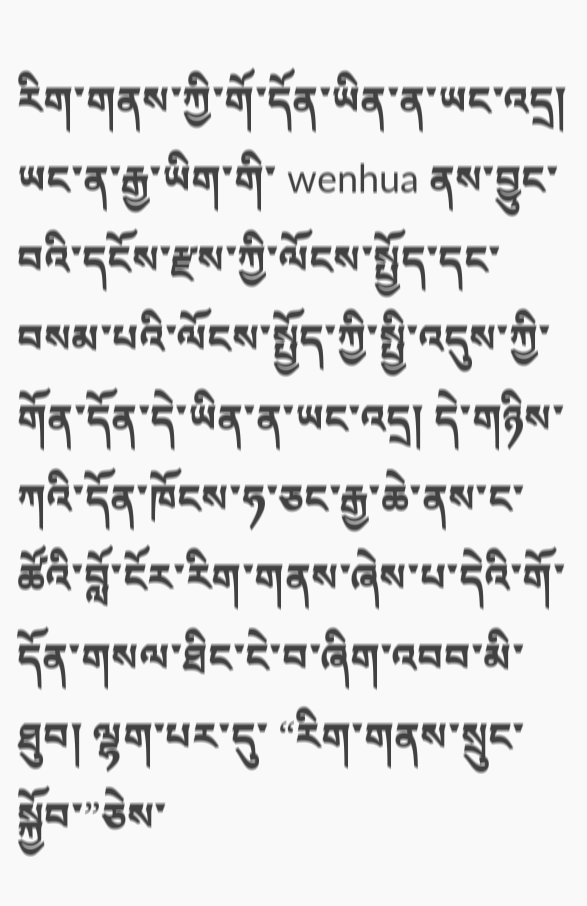རིག་གནས་ཀྱི་གོ་དོན་ཡིན་ན་ཡང་འདྲ། ཡང་ན་རྒྱ་ཡིག་གི་ wenhua ནས་བྱུང་བའི་དངོས་རྫས་ཀྱི་ལོངས་སྤྱོད་དང་བསམ་པའི་ལོངས་སྤྱོད་ཀྱི་སྤྱི་འདུས་ཀྱི་གོན་དོན་དེ་ཡིན་ན་ཡང་འདྲ། དེ་གཉིས་ཀའི་དོན་ཁོངས་ཧ་ཅང་རྒྱ་ཆེ་ནས་ང་ཚོའི་བློ་ངོར་རིག་གནས་ཞེས་པ་དེའི་གོ་དོན་གསལ་ཐིང་ངེ་བ་ཞིག་འབབ་མི་ཐུབ། ལྷག་པར་དུ་ “རིག་གནས་སྲུང་སྐྱོབ་”ཅེས་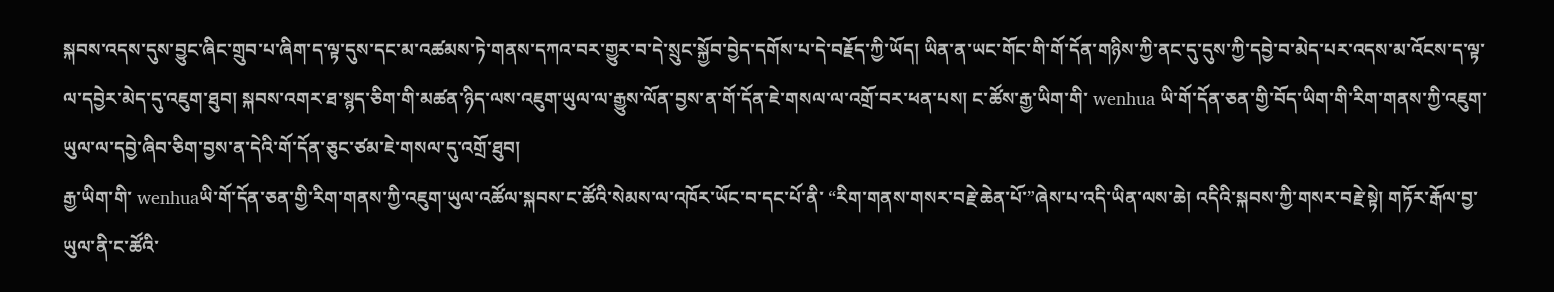སྐབས་འདས་དུས་བྱུང་ཞིང་གྲུབ་པ་ཞིག་ད་ལྟ་དུས་དང་མ་འཚམས་ཏེ་གནས་དཀའ་བར་གྱུར་བ་དེ་སྲུང་སྐྱོབ་བྱེད་དགོས་པ་དེ་བརྗོད་ཀྱི་ཡོད། ཡིན་ན་ཡང་གོང་གི་གོ་དོན་གཉིས་ཀྱི་ནང་དུ་དུས་ཀྱི་དབྱེ་བ་མེད་པར་འདས་མ་འོངས་ད་ལྟ་ལ་དབྱེར་མེད་དུ་འཇུག་ཐུབ། སྐབས་འགར་ཐ་སྙད་ཅིག་གི་མཚན་ཉིད་ལས་འཇུག་ཡུལ་ལ་རྒྱུས་ལོན་བྱས་ན་གོ་དོན་ཇེ་གསལ་ལ་འགྲོ་བར་ཕན་པས། ང་ཚོས་རྒྱ་ཡིག་གི་ wenhua ཡི་གོ་དོན་ཅན་གྱི་བོད་ཡིག་གི་རིག་གནས་ཀྱི་འཇུག་ཡུལ་ལ་དབྱེ་ཞིབ་ཅིག་བྱས་ན་དེའི་གོ་དོན་ཅུང་ཙམ་ཇེ་གསལ་དུ་འགྲོ་ཐུབ།
རྒྱ་ཡིག་གི་ wenhuaཡི་གོ་དོན་ཅན་གྱི་རིག་གནས་ཀྱི་འཇུག་ཡུལ་འཚོལ་སྐབས་ང་ཚོའི་སེམས་ལ་འཁོར་ཡོང་བ་དང་པོ་ནི་ “རིག་གནས་གསར་བརྗེ་ཆེན་པོ་”ཞེས་པ་འདི་ཡིན་ལས་ཆེ། འདིའི་སྐབས་ཀྱི་གསར་བརྗེ་སྟེ། གཏོར་རྒོལ་བྱ་ཡུལ་ནི་ང་ཚོའི་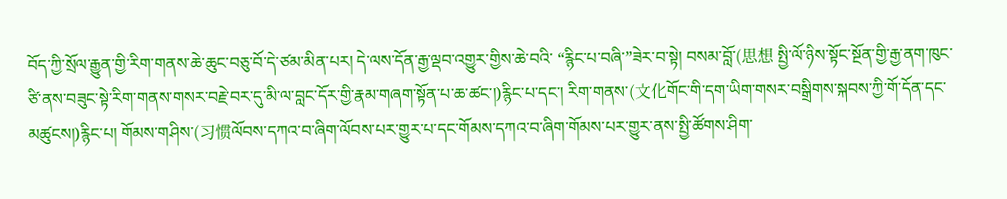བོད་ཀྱི་སྲོལ་རྒྱུན་གྱི་རིག་གནས་ཆེ་ཆུང་བཅུ་བོ་དེ་ཙམ་མིན་པར། དེ་ལས་དོན་རྒྱ་ལྡབ་འགྱུར་གྱིས་ཆེ་བའི་ “རྙིང་པ་བཞི་”ཟེར་བ་སྟེ། བསམ་བློ་(思想 སྤྱི་ལོ་ཉིས་སྟོང་སྔོན་གྱི་རྒྱ་ནག་ཁུང་ཙི་ནས་བཟུང་སྟེ་རིག་གནས་གསར་བརྗེ་བར་དུ་མི་ལ་བླང་དོར་གྱི་རྣམ་གཞག་སྟོན་པ་ཆ་ཚང་།)རྙིང་པ་དང་། རིག་གནས་(文化གོང་གི་དག་ཡིག་གསར་བསྒྲིགས་སྐབས་ཀྱི་གོ་དོན་དང་མཚུངས།)རྙིང་པ། གོམས་གཤིས་(习惯ལོབས་དཀའ་བ་ཞིག་ལོབས་པར་གྱུར་པ་དང་གོམས་དཀའ་བ་ཞིག་གོམས་པར་གྱུར་ནས་སྤྱི་ཚོགས་ཤིག་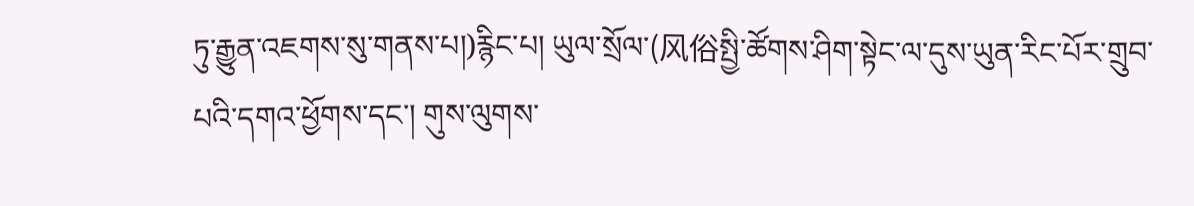ཏུ་རྒྱུན་འཇགས་སུ་གནས་པ།)རྙིང་པ། ཡུལ་སྲོལ་(风俗སྤྱི་ཚོགས་ཤིག་སྟེང་ལ་དུས་ཡུན་རིང་པོར་གྲུབ་པའི་དགའ་ཕྱོགས་དང་། གུས་ལུགས་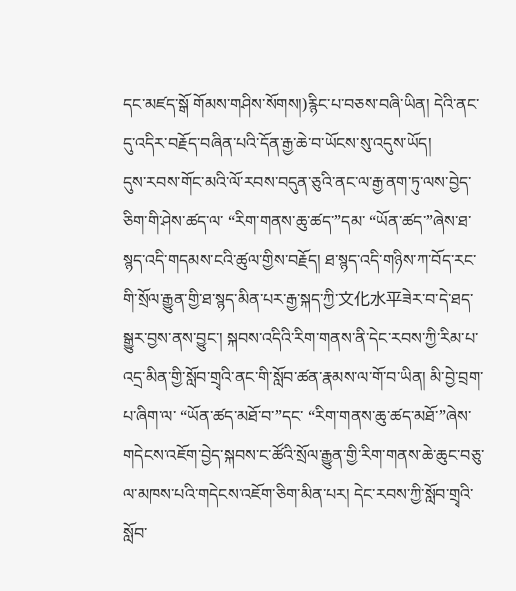དང་མཛད་སྒོ གོམས་གཤིས་སོགས།)རྙིང་པ་བཅས་བཞི་ཡིན། དེའི་ནང་དུ་འདིར་བརྗོད་བཞིན་པའི་དོན་རྒྱ་ཆེ་བ་ཡོངས་སུ་འདུས་ཡོད།
དུས་རབས་གོང་མའི་ལོ་རབས་བདུན་ཅུའི་ནང་ལ་རྒྱ་ནག་ཏུ་ལས་བྱེད་ཅིག་གི་ཤེས་ཚད་ལ་ “རིག་གནས་ཆུ་ཚད་”དམ་ “ཡོན་ཚད་”ཞེས་ཐ་སྙད་འདི་གདམས་ངའི་ཚུལ་གྱིས་བརྗོད། ཐ་སྙད་འདི་གཉིས་ཀ་བོད་རང་གི་སྲོལ་རྒྱུན་གྱི་ཐ་སྙད་མིན་པར་རྒྱ་སྐད་ཀྱི་文化水平ཟེར་བ་དེ་ཐད་སྒྱུར་བྱས་ནས་བྱུང་། སྐབས་འདིའི་རིག་གནས་ནི་དེང་རབས་ཀྱི་རིམ་པ་འདྲ་མིན་གྱི་སློབ་གྲྭའི་ནང་གི་སློབ་ཚན་རྣམས་ལ་གོ་བ་ཡིན། མི་བྱེ་བྲག་པ་ཞིག་ལ་ “ཡོན་ཚད་མཐོ་བ་”དང་ “རིག་གནས་ཆུ་ཚད་མཐོ་”ཞེས་གདེངས་འཇོག་བྱེད་སྐབས་ང་ཚོའི་སྲོལ་རྒྱུན་གྱི་རིག་གནས་ཆེ་ཆུང་བཅུ་ལ་མཁས་པའི་གདེངས་འཇོག་ཅིག་མིན་པར། དེང་རབས་ཀྱི་སློབ་གྲྭའི་སློབ་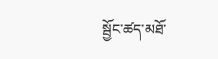སྦྱོང་ཚད་མཐོ་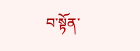བ་སྟོན་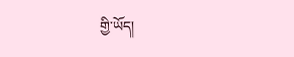གྱི་ཡོད།